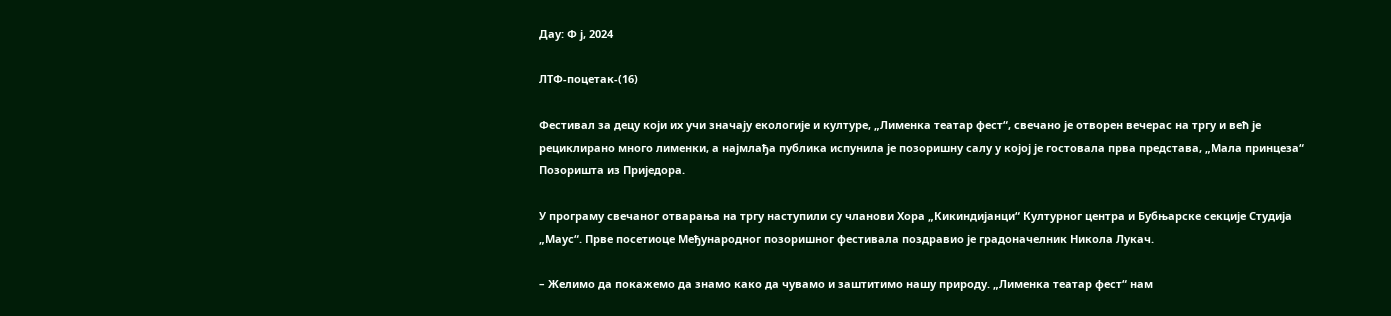Даy: Ф ј, 2024

ЛТФ-поцетак-(16)

Фестивал за децу који их учи значају екологије и културе, „Лименка театар фест“, свечано је отворен вечерас на тргу и већ је рециклирано много лименки, а најмлађа публика испунила је позоришну салу у којој је гостовала прва представа, „Мала принцеза“ Позоришта из Приједора.

У програму свечаног отварања на тргу наступили су чланови Хора „Кикиндијанци“ Културног центра и Бубњарске секције Студија „Маус“. Прве посетиоце Међународног позоришног фестивала поздравио је градоначелник Никола Лукач.

– Желимо да покажемо да знамо како да чувамо и заштитимо нашу природу. „Лименка театар фест“ нам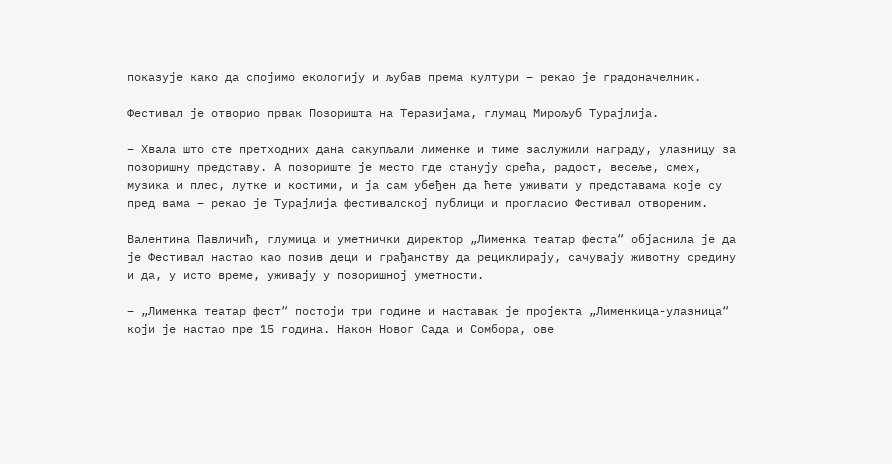показује како да спојимо екологију и љубав према култури – рекао је градоначелник.

Фестивал је отворио првак Позоришта на Теразијама, глумац Мирољуб Турајлија.

– Хвала што сте претходних дана сакупљали лименке и тиме заслужили награду, улазницу за позоришну представу. А позориште је место где станују срећа, радост, весеље, смех, музика и плес, лутке и костими, и ја сам убеђен да ћете уживати у представама које су пред вама – рекао је Турајлија фестивалској публици и прогласио Фестивал отвореним.

Валентина Павличић, глумица и уметнички директор „Лименка театар феста“ објаснила је да је Фестивал настао као позив деци и грађанству да рециклирају, сачувају животну средину и да, у исто време, уживају у позоришној уметности.

– „Лименка театар фест“ постоји три године и наставак је пројекта „Лименкица-улазница“ који је настао пре 15 година. Након Новог Сада и Сомбора, ове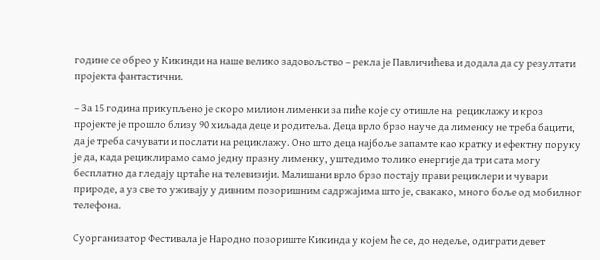године се обрео у Кикинди на наше велико задовољство – рекла је Павличићева и додала да су резултати пројекта фантастични.

– За 15 година прикупљено је скоро милион лименки за пиће које су отишле на  рециклажу и кроз пројекте је прошло близу 90 хиљада деце и родитеља. Деца врло брзо науче да лименку не треба бацити, да је треба сачувати и послати на рециклажу. Оно што деца најбоље запамте као кратку и ефектну поруку је да, када рециклирамо само једну празну лименку, уштедимо толико енергије да три сата могу бесплатно да гледају цртаће на телевизији. Малишани врло брзо постају прави рециклери и чувари природе, а уз све то уживају у дивним позоришним садржајима што је, свакако, много боље од мобилног телефона.

Суорганизатор Фестивала је Народно позориште Кикинда у којем ће се, до недеље, одиграти девет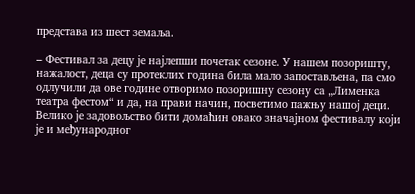представа из шест земаља.

– Фестивал за децу је најлепши почетак сезоне. У нашем позоришту, нажалост, деца су протеклих година била мало запостављена, па смо одлучили да ове године отворимо позоришну сезону са „Лименка театра фестом“ и да, на прави начин, посветимо пажњу нашој деци.  Велико је задовољство бити домаћин овако значајном фестивалу који је и међународног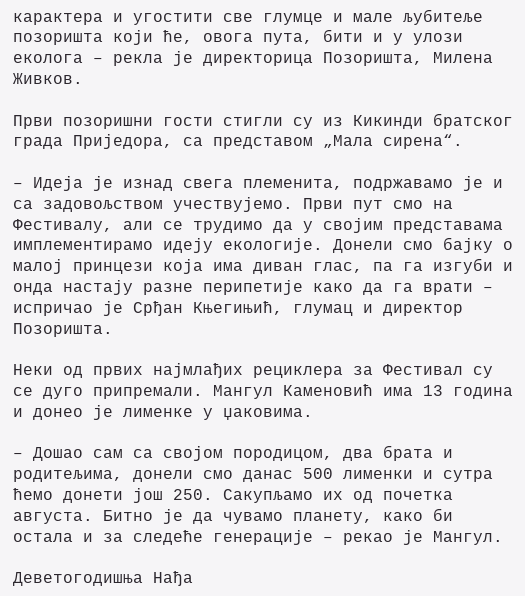карактера и угостити све глумце и мале љубитеље позоришта који ће, овога пута, бити и у улози еколога – рекла је директорица Позоришта, Милена Живков.

Први позоришни гости стигли су из Кикинди братског града Приједора, са представом „Мала сирена“.

– Идеја је изнад свега племенита, подржавамо је и са задовољством учествујемо. Први пут смо на Фестивалу, али се трудимо да у својим представама имплементирамо идеју екологије. Донели смо бајку о малој принцези која има диван глас, па га изгуби и онда настају разне перипетије како да га врати – испричао је Срђан Књегињић, глумац и директор Позоришта.

Неки од првих најмлађих рециклера за Фестивал су се дуго припремали. Мангул Каменовић има 13 година и донео је лименке у џаковима.

– Дошао сам са својом породицом, два брата и родитељима, донели смо данас 500 лименки и сутра ћемо донети још 250. Сакупљамо их од почетка августа. Битно је да чувамо планету, како би остала и за следеће генерације – рекао је Мангул.

Деветогодишња Нађа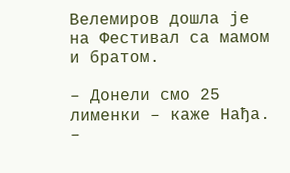Велемиров дошла је на Фестивал са мамом и братом.

– Донели смо 25 лименки – каже Нађа. –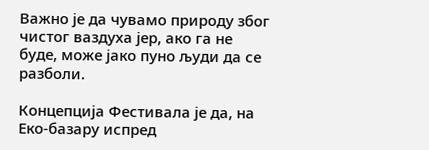Важно је да чувамо природу због чистог ваздуха јер, ако га не буде, може јако пуно људи да се разболи.

Концепција Фестивала је да, на Еко-базару испред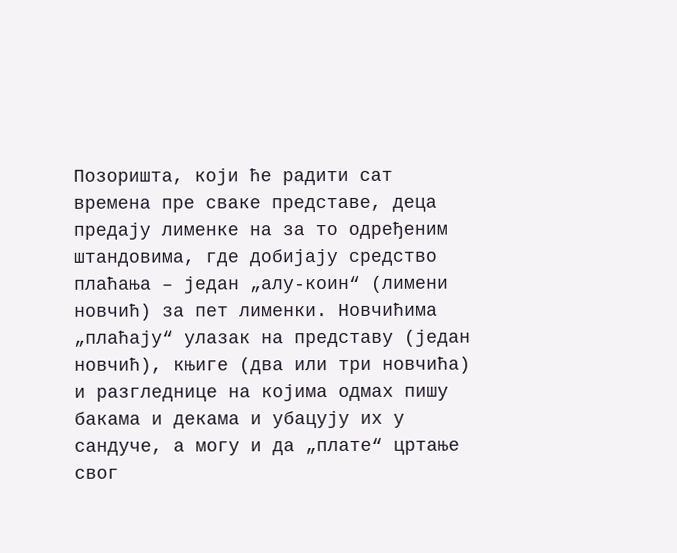Позоришта, који ће радити сат времена пре сваке представе, деца предају лименке на за то одређеним штандовима, где добијају средство плаћања – један „алу-коин“ (лимени новчић) за пет лименки. Новчићима „плаћају“ улазак на представу (један новчић), књиге (два или три новчића) и разгледнице на којима одмах пишу бакама и декама и убацују их у сандуче, а могу и да „плате“ цртање свог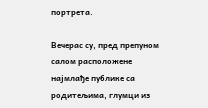портрета.

Вечерас су, пред препуном салом расположене најмлађе публике са родитељима, глумци из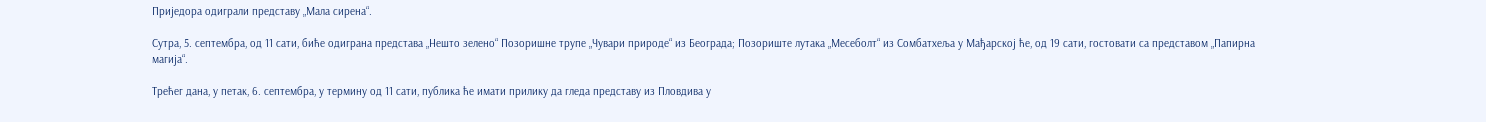Приједора одиграли представу „Мала сирена“.

Сутра, 5. септембра, од 11 сати, биће одиграна представа „Нешто зелено“ Позоришне трупе „Чувари природе“ из Београда; Позориште лутака „Месеболт“ из Сомбатхеља у Мађарској ће, од 19 сати, гостовати са представом „Папирна магија“.

Трећег дана, у петак, 6. септембра, у термину од 11 сати, публика ће имати прилику да гледа представу из Пловдива у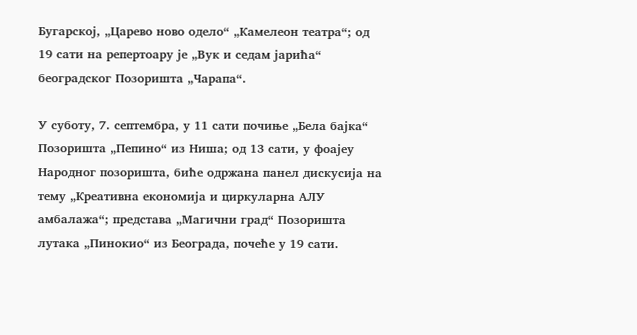Бугарској, „Царево ново одело“ „Камелеон театра“; од 19 сати на репертоару је „Вук и седам јарића“ београдског Позоришта „Чарапа“.

У суботу, 7. септембра, у 11 сати почиње „Бела бајка“ Позоришта „Пепино“ из Ниша; од 13 сати, у фоајеу Народног позоришта, биће одржана панел дискусија на тему „Креативна економија и циркуларна АЛУ амбалажа“; представа „Магични град“ Позоришта лутака „Пинокио“ из Београда, почеће у 19 сати.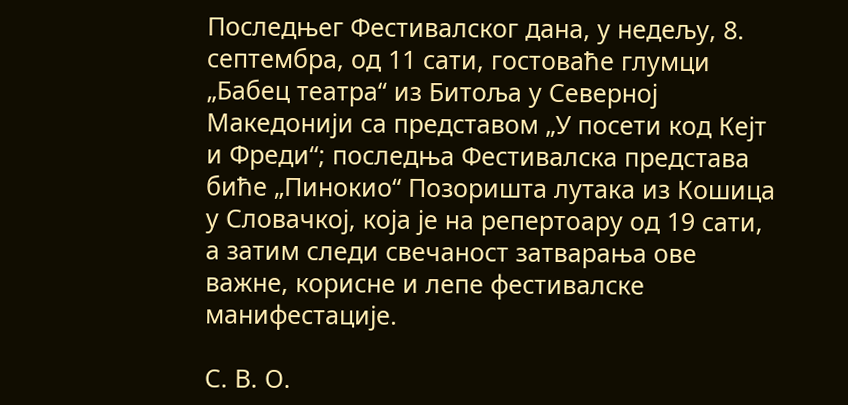Последњег Фестивалског дана, у недељу, 8. септембра, од 11 сати, гостоваће глумци „Бабец театра“ из Битоља у Северној Македонији са представом „У посети код Кејт и Фреди“; последња Фестивалска представа биће „Пинокио“ Позоришта лутака из Кошица у Словачкој, која је на репертоару од 19 сати, а затим следи свечаност затварања ове важне, корисне и лепе фестивалске манифестације.

С. В. О.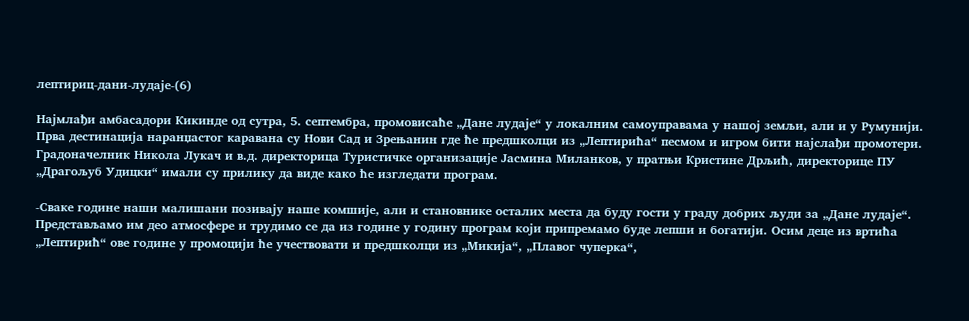лептириц-дани-лудаје-(6)

Најмлађи амбасадори Кикинде од сутра, 5. септембра, промовисаће „Дане лудаје“ у локалним самоуправама у нашој земљи, али и у Румунији. Прва дестинација наранџастог каравана су Нови Сад и Зрењанин где ће предшколци из „Лептирића“ песмом и игром бити најслађи промотери. Градоначелник Никола Лукач и в.д. директорица Туристичке организације Јасмина Миланков, у пратњи Кристине Дрљић, директорице ПУ „Драгољуб Удицки“ имали су прилику да виде како ће изгледати програм.

-Сваке године наши малишани позивају наше комшије, али и становнике осталих места да буду гости у граду добрих људи за „Дане лудаје“. Представљамо им део атмосфере и трудимо се да из године у годину програм који припремамо буде лепши и богатији. Осим деце из вртића „Лептирић“ ове године у промоцији ће учествовати и предшколци из „Микија“, „Плавог чуперка“,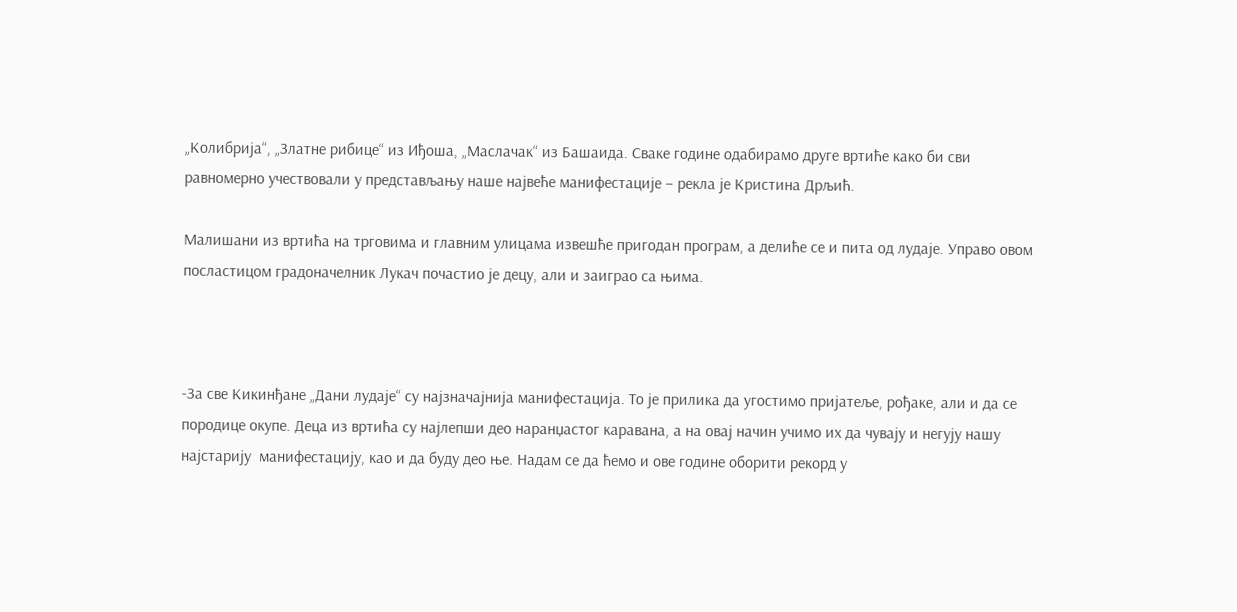„Колибрија“, „Златне рибице“ из Иђоша, „Маслачак“ из Башаида. Сваке године одабирамо друге вртиће како би сви равномерно учествовали у представљању наше највеће манифестације – рекла је Кристина Дрљић.

Малишани из вртића на трговима и главним улицама извешће пригодан програм, а делиће се и пита од лудаје. Управо овом посластицом градоначелник Лукач почастио је децу, али и заиграо са њима.



-За све Кикинђане „Дани лудаје“ су најзначајнија манифестација. То је прилика да угостимо пријатеље, рођаке, али и да се породице окупе. Деца из вртића су најлепши део наранџастог каравана, а на овај начин учимо их да чувају и негују нашу најстарију  манифестацију, као и да буду део ње. Надам се да ћемо и ове године оборити рекорд у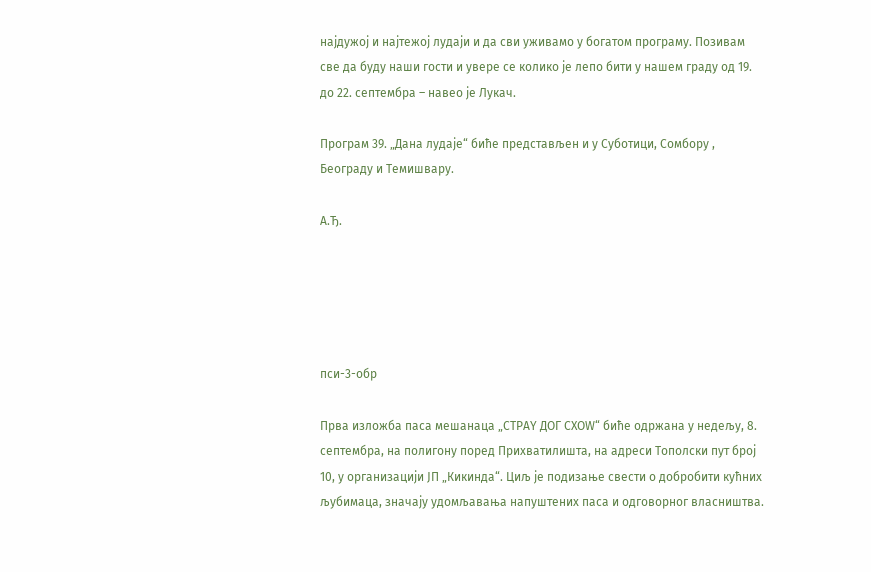најдужој и најтежој лудаји и да сви уживамо у богатом програму. Позивам све да буду наши гости и увере се колико је лепо бити у нашем граду од 19. до 22. септембра – навео је Лукач.

Програм 39. „Дана лудаје“ биће представљен и у Суботици, Сомбору , Београду и Темишвару.

А.Ђ.





пси-3-обр

Прва изложба паса мешанаца „СТРАY ДОГ СХОW“ биће одржана у недељу, 8. септембра, на полигону поред Прихватилишта, на адреси Тополски пут број 10, у организацији ЈП „Кикинда“. Циљ је подизање свести о добробити кућних љубимаца, значају удомљавања напуштених паса и одговорног власништва.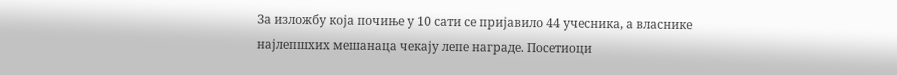За изложбу која почиње у 10 сати се пријавило 44 учесника, а власнике најлепшхих мешанаца чекају лепе награде. Посетиоци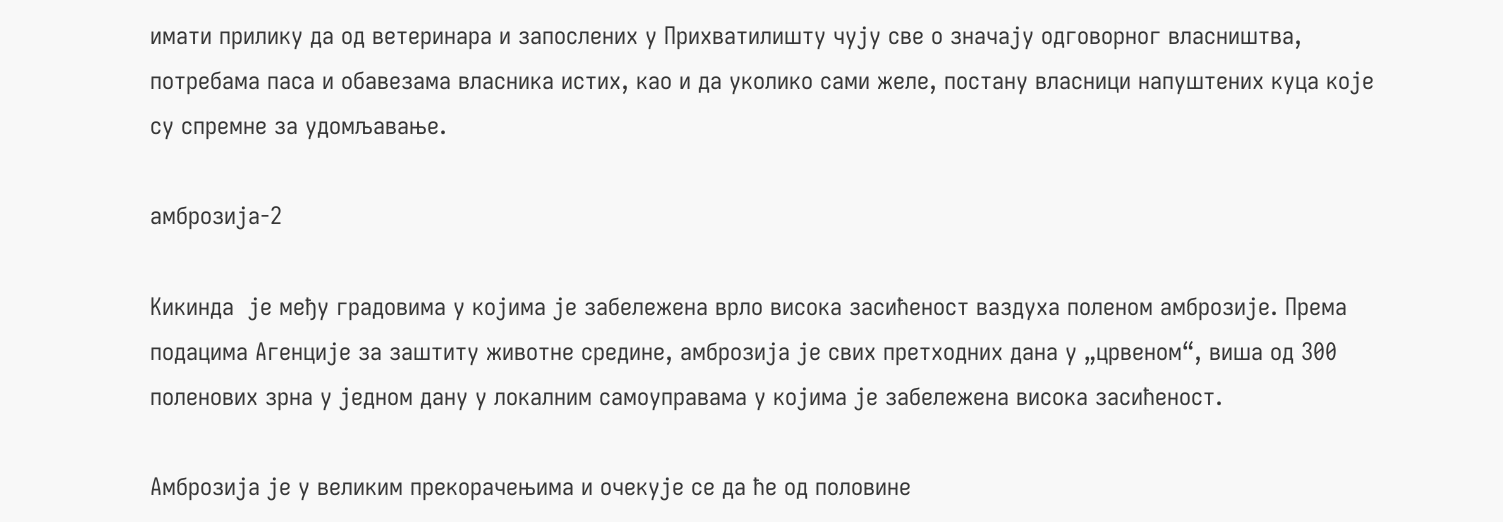имати прилику да од ветеринара и запослених у Прихватилишту чују све о значају одговорног власништва, потребама паса и обавезама власника истих, као и да уколико сами желе, постану власници напуштених куца које су спремне за удомљавање.

амброзија-2

Кикинда  је међу градовима у којима је забележена врло висока засићеност ваздуха поленом амброзије. Према подацима Агенције за заштиту животне средине, амброзија је свих претходних дана у „црвеном“, виша од 300 поленових зрна у једном дану у локалним самоуправама у којима је забележена висока засићеност.

Амброзија је у великим прекорачењима и очекује се да ће од половине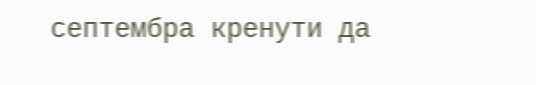септембра кренути да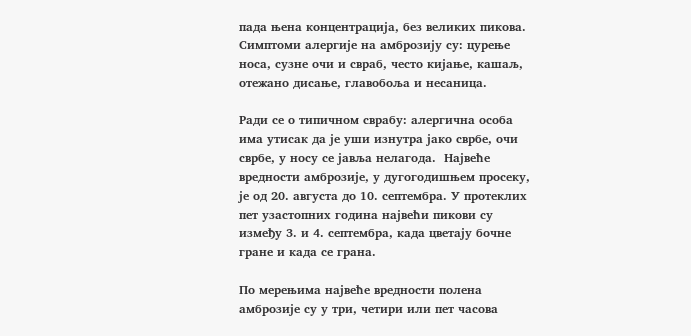пада њена концентрација, без великих пикова. Симптоми алергије на амброзију су: цурење носа, сузне очи и свраб, често кијање, кашаљ, отежано дисање, главобоља и несаница.

Ради се о типичном сврабу: алергична особа има утисак да је уши изнутра јако сврбе, очи сврбе, у носу се јавља нелагода.  Највеће вредности амброзије, у дугогодишњем просеку, је од 20. августа до 10. септембра. У протеклих пет узастопних година највећи пикови су између 3. и 4. септембра, када цветају бочне гране и када се грана.

По мерењима највеће вредности полена амброзије су у три, четири или пет часова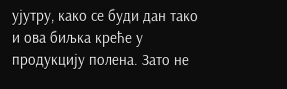ујутру, како се буди дан тако и ова биљка креће у продукцију полена. Зато не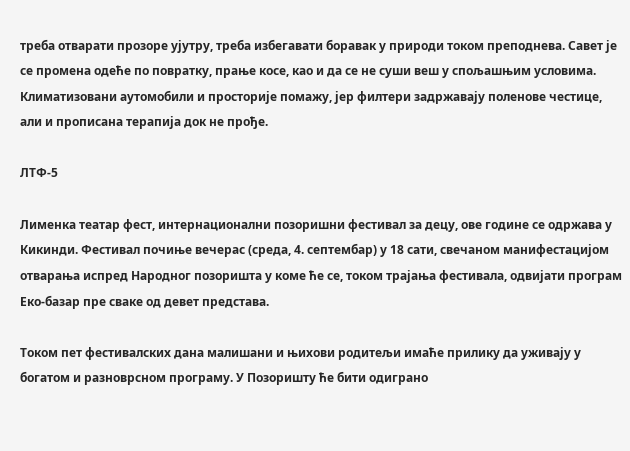треба отварати прозоре ујутру, треба избегавати боравак у природи током преподнева. Савет је се промена одеће по повратку, прање косе, као и да се не суши веш у спољашњим условима. Климатизовани аутомобили и просторије помажу, јер филтери задржавају поленове честице, али и прописана терапија док не прође.

ЛТФ-5

Лименка театар фест, интернационални позоришни фестивал за децу, ове године се одржава у Кикинди. Фестивал почиње вечерас (среда, 4. септембар) у 18 сати, свечаном манифестацијом отварања испред Народног позоришта у коме ће се, током трајања фестивала, одвијати програм Еко-базар пре сваке од девет представа.

Током пет фестивалских дана малишани и њихови родитељи имаће прилику да уживају у богатом и разноврсном програму. У Позоришту ће бити одиграно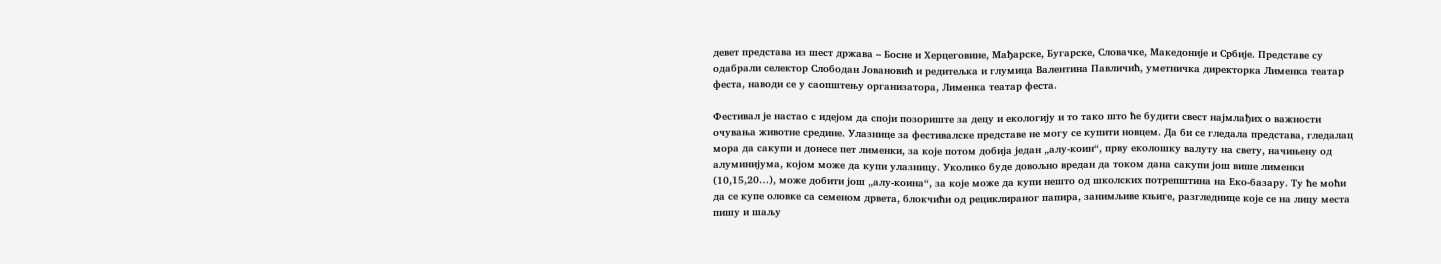девет представа из шест држава – Босне и Херцеговине, Мађарске, Бугарске, Словачке, Македоније и Србије. Представе су одабрали селектор Слободан Јовановић и редитељка и глумица Валентина Павличић, уметничка директорка Лименка театар феста, наводи се у саопштењу организатора, Лименка театар феста.

Фестивал је настао с идејом да споји позориште за децу и екологију и то тако што ће будити свест најмлађих о важности очувања животне средине. Улазнице за фестивалске представе не могу се купити новцем. Да би се гледала представа, гледалац мора да сакупи и донесе пет лименки, за које потом добија један „алу-коин“, прву еколошку валуту на свету, начињену од алуминијума, којом може да купи улазницу. Уколико буде довољно вредан да током дана сакупи још више лименки (10,15,20…), може добити још „алу-коина“, за које може да купи нешто од школских потрепштина на Еко-базару. Ту ће моћи да се купе оловке са семеном дрвета, блокчићи од рециклираног папира, занимљиве књиге, разгледнице које се на лицу места пишу и шаљу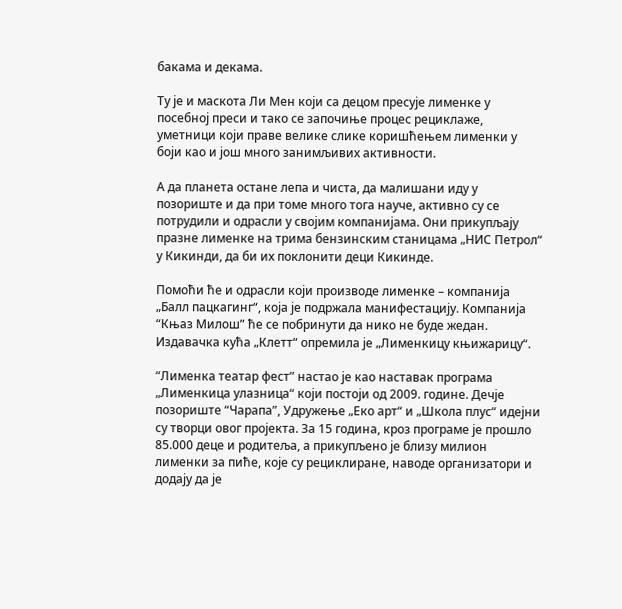бакама и декама.

Ту је и маскота Ли Мен који са децом пресује лименке у посебној преси и тако се започиње процес рециклаже, уметници који праве велике слике коришћењем лименки у боји као и још много занимљивих активности.

А да планета остане лепа и чиста, да малишани иду у позориште и да при томе много тога науче, активно су се потрудили и одрасли у својим компанијама. Они прикупљају празне лименке на трима бензинским станицама „НИС Петрол“ у Кикинди, да би их поклонити деци Кикинде.

Помоћи ће и одрасли који производе лименке – компанија „Балл пацкагинг“, која је подржала манифестацију. Компанија “Књаз Милош” ће се побринути да нико не буде жедан. Издавачка кућа „Клетт“ опремила је „Лименкицу књижарицу“.

“Лименка театар фест” настао је као наставак програма „Лименкица улазница“ који постоји од 2009. године. Дечје позориште “Чарапа”, Удружење „Еко арт“ и „Школа плус“ идејни су творци овог пројекта. За 15 година, кроз програме је прошло 85.000 деце и родитеља, а прикупљено је близу милион лименки за пиће, које су рециклиране, наводе организатори и додају да је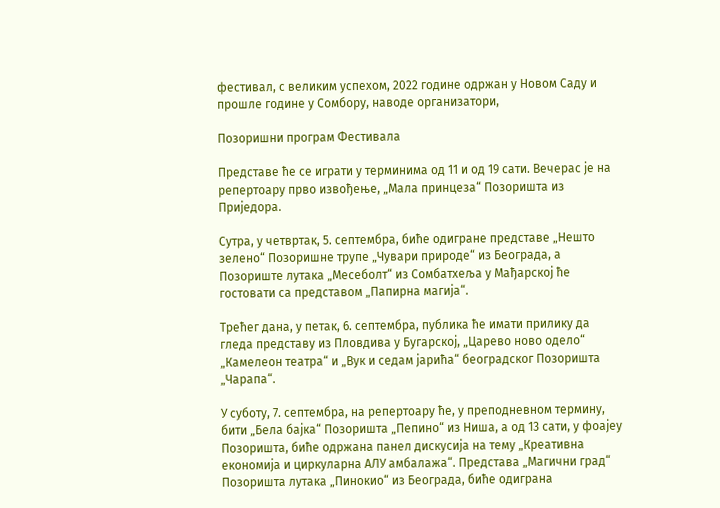фестивал, с великим успехом, 2022 године одржан у Новом Саду и прошле године у Сомбору, наводе организатори,

Позоришни програм Фестивала

Представе ће се играти у терминима од 11 и од 19 сати. Вечерас је на репертоару прво извођење, „Мала принцеза“ Позоришта из Приједора.

Сутра, у четвртак, 5. септембра, биће одигране представе „Нешто зелено“ Позоришне трупе „Чувари природе“ из Београда, а Позориште лутака „Месеболт“ из Сомбатхеља у Мађарској ће гостовати са представом „Папирна магија“.

Трећег дана, у петак, 6. септембра, публика ће имати прилику да гледа представу из Пловдива у Бугарској, „Царево ново одело“ „Камелеон театра“ и „Вук и седам јарића“ београдског Позоришта „Чарапа“.

У суботу, 7. септембра, на репертоару ће, у преподневном термину, бити „Бела бајка“ Позоришта „Пепино“ из Ниша, а од 13 сати, у фоајеу Позоришта, биће одржана панел дискусија на тему „Креативна економија и циркуларна АЛУ амбалажа“. Представа „Магични град“ Позоришта лутака „Пинокио“ из Београда, биће одиграна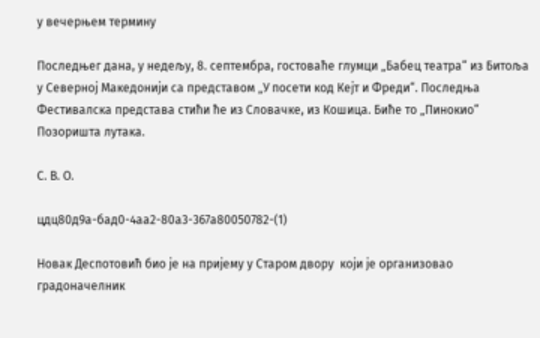у вечерњем термину

Последњег дана, у недељу, 8. септембра, гостоваће глумци „Бабец театра“ из Битоља у Северној Македонији са представом „У посети код Кејт и Фреди“. Последња Фестивалска представа стићи ће из Словачке, из Кошица. Биће то „Пинокио“ Позоришта лутака.

С. В. О.

цдц80д9а-бад0-4аа2-80а3-367а80050782-(1)

Новак Деспотовић био је на пријему у Старом двору  који је организовао градоначелник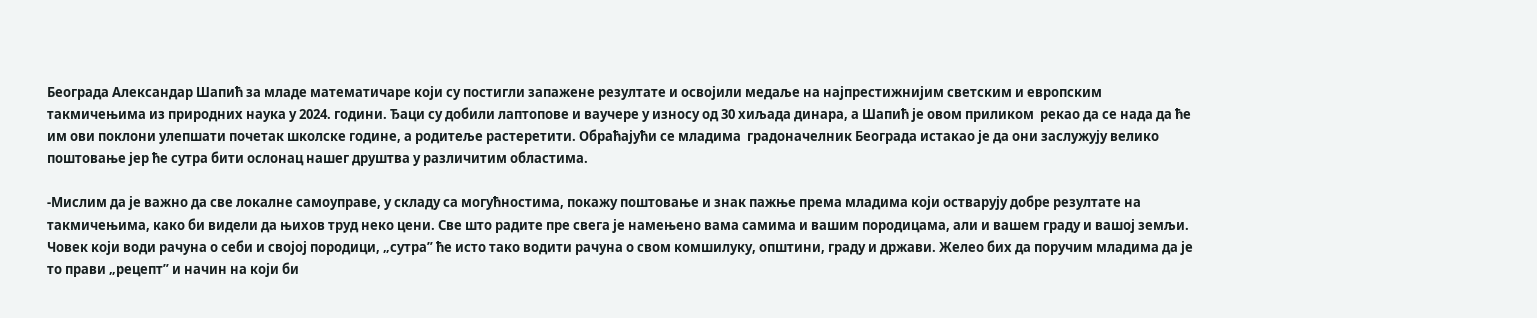Београда Александар Шапић за младе математичаре који су постигли запажене резултате и освојили медаље на најпрестижнијим светским и европским такмичењима из природних наука у 2024. години. Ђаци су добили лаптопове и ваучере у износу од 30 хиљада динара, а Шапић је овом приликом  рекао да се нада да ће им ови поклони улепшати почетак школске године, а родитеље растеретити. Обраћајући се младима  градоначелник Београда истакао је да они заслужују велико поштовање јер ће сутра бити ослонац нашег друштва у различитим областима.

-Мислим да је важно да све локалне самоуправе, у складу са могућностима, покажу поштовање и знак пажње према младима који остварују добре резултате на такмичењима, како би видели да њихов труд неко цени. Све што радите пре свега је намењено вама самима и вашим породицама, али и вашем граду и вашој земљи. Човек који води рачуна о себи и својој породици, „сутра” ће исто тако водити рачуна о свом комшилуку, општини, граду и држави. Желео бих да поручим младима да је то прави „рецепт” и начин на који би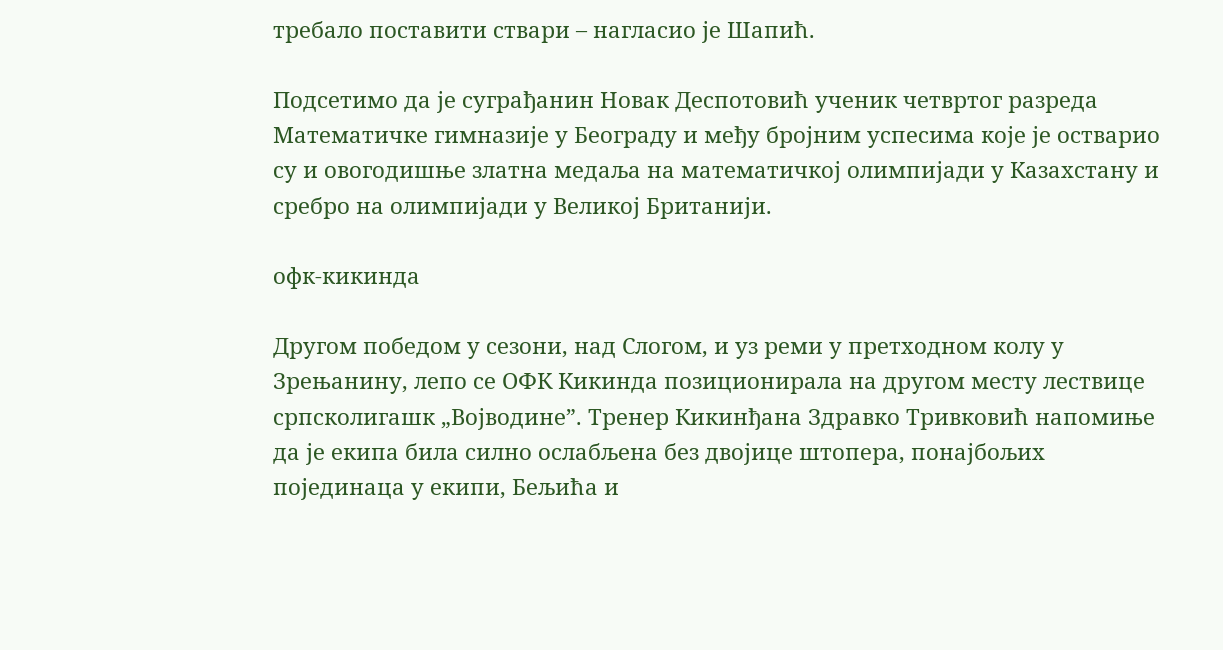требало поставити ствари – нагласио је Шапић.

Подсетимо да је суграђанин Новак Деспотовић ученик четвртог разреда Математичке гимназије у Београду и међу бројним успесима које је остварио су и овогодишње златна медаља на математичкој олимпијади у Казахстану и сребро на олимпијади у Великој Британији.

офк-кикинда

Другом победом у сезони, над Слогом, и уз реми у претходном колу у Зрењанину, лепо се ОФК Кикинда позиционирала на другом месту лествице српсколигашк „Војводине”. Тренер Кикинђана Здравко Тривковић напомиње да је екипа била силно ослабљена без двојице штопера, понајбољих појединаца у екипи, Бељића и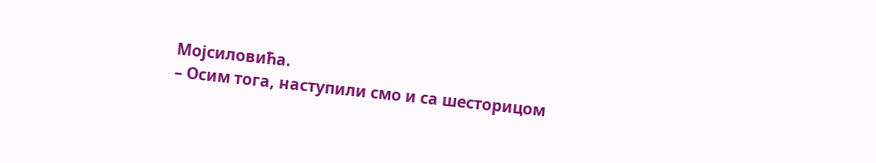Мојсиловића.
– Осим тога, наступили смо и са шесторицом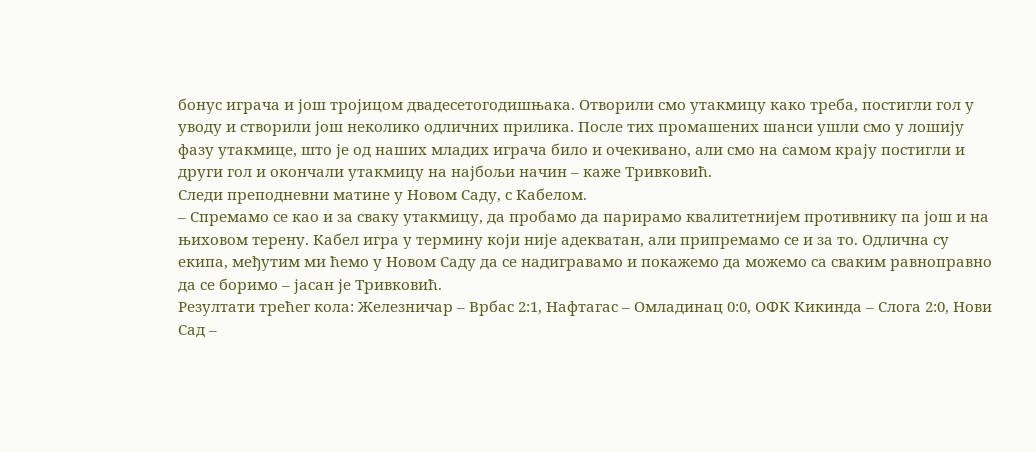бонус играча и још тројицом двадесетогодишњака. Отворили смо утакмицу како треба, постигли гол у уводу и створили још неколико одличних прилика. После тих промашених шанси ушли смо у лошију фазу утакмице, што је од наших младих играча било и очекивано, али смо на самом крају постигли и други гол и окончали утакмицу на најбољи начин – каже Тривковић.
Следи преподневни матине у Новом Саду, с Кабелом.
– Спремамо се као и за сваку утакмицу, да пробамо да парирамо квалитетнијем противнику па још и на њиховом терену. Кабел игра у термину који није адекватан, али припремамо се и за то. Одлична су екипа, међутим ми ћемо у Новом Саду да се надигравамо и покажемо да можемо са сваким равноправно да се боримо – јасан је Тривковић.
Резултати трећег кола: Железничар – Врбас 2:1, Нафтагас – Омладинац 0:0, ОФК Кикинда – Слога 2:0, Нови Сад –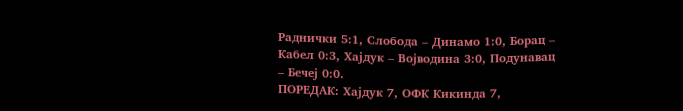Раднички 5:1, Слобода – Динамо 1:0, Борац – Кабел 0:3, Хајдук – Војводина 3:0, Подунавац – Бечеј 0:0.
ПОРЕДАК: Хајдук 7, ОФК Кикинда 7,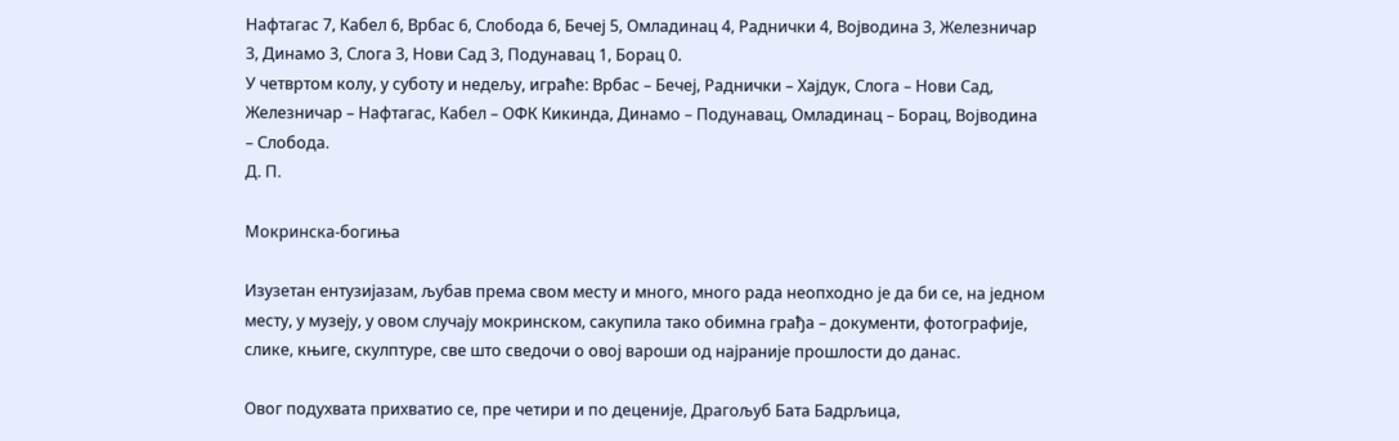Нафтагас 7, Кабел 6, Врбас 6, Слобода 6, Бечеј 5, Омладинац 4, Раднички 4, Војводина 3, Железничар 3, Динамо 3, Слога 3, Нови Сад 3, Подунавац 1, Борац 0.
У четвртом колу, у суботу и недељу, играће: Врбас – Бечеј, Раднички – Хајдук, Слога – Нови Сад, Железничар – Нафтагас, Кабел – ОФК Кикинда, Динамо – Подунавац, Омладинац – Борац, Војводина – Слобода.
Д. П.

Мокринска-богиња

Изузетан ентузијазам, љубав према свом месту и много, много рада неопходно је да би се, на једном месту, у музеју, у овом случају мокринском, сакупила тако обимна грађа – документи, фотографије, слике, књиге, скулптуре, све што сведочи о овој вароши од најраније прошлости до данас.

Овог подухвата прихватио се, пре четири и по деценије, Драгољуб Бата Бадрљица,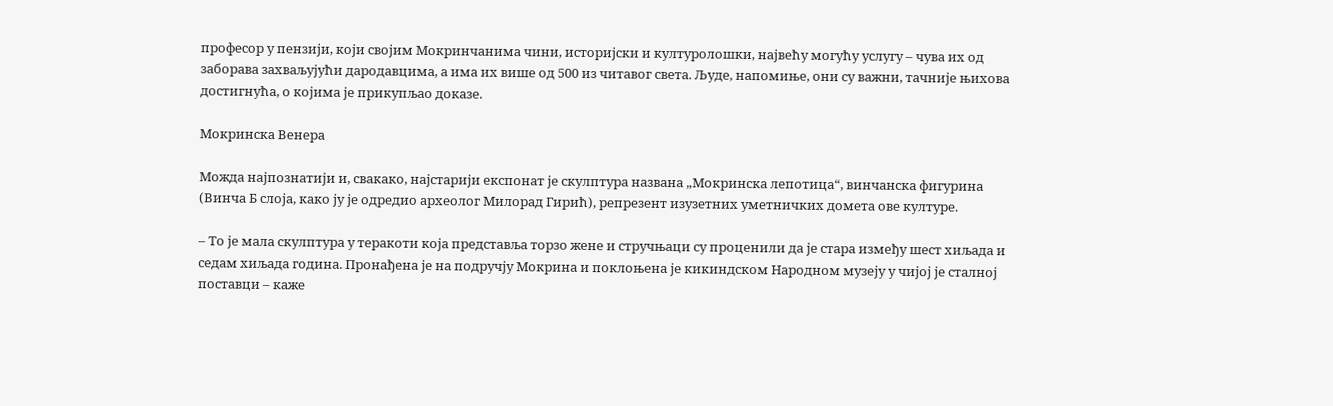професор у пензији, који својим Мокринчанима чини, историјски и културолошки, највећу могућу услугу – чува их од заборава захваљујући дародавцима, а има их више од 500 из читавог света. Људе, напомиње, они су важни, тачније њихова достигнућа, о којима је прикупљао доказе.

Мокринска Венера

Можда најпознатији и, свакако, најстарији експонат је скулптура названа „Мокринска лепотица“, винчанска фигурина (Винча Б слоја, како ју је одредио археолог Милорад Гирић), репрезент изузетних уметничких домета ове културе.

– То је мала скулптура у теракоти која представља торзо жене и стручњаци су проценили да је стара између шест хиљада и седам хиљада година. Пронађена је на подручју Мокрина и поклоњена је кикиндском Народном музеју у чијој је сталној поставци – каже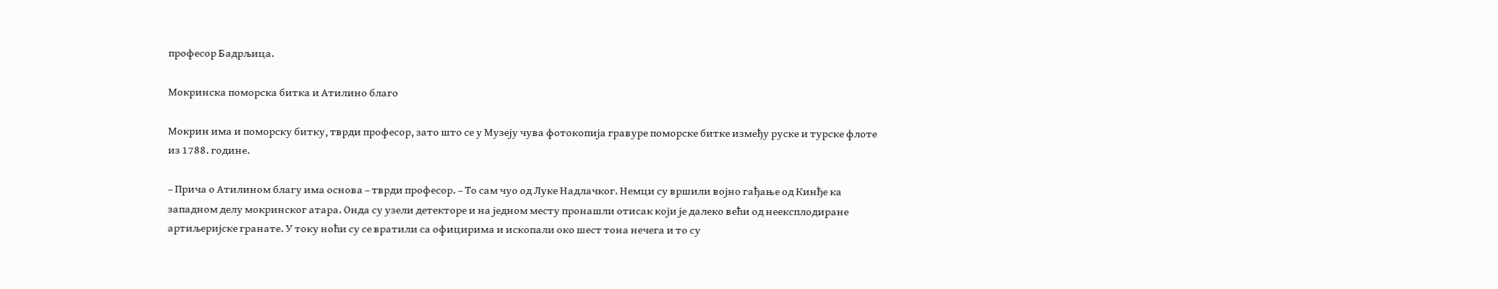професор Бадрљица.

Мокринска поморска битка и Атилино благо

Мокрин има и поморску битку, тврди професор, зато што се у Музеју чува фотокопија гравуре поморске битке између руске и турске флоте из 1788. године.

– Прича о Атилином благу има основа – тврди професор. – То сам чуо од Луке Надлачког. Немци су вршили војно гађање од Кинђе ка западном делу мокринског атара. Онда су узели детекторе и на једном месту пронашли отисак који је далеко већи од неексплодиране артиљеријске гранате. У току ноћи су се вратили са официрима и ископали око шест тона нечега и то су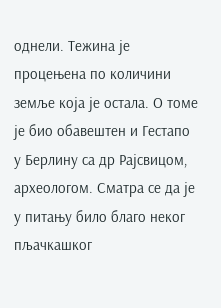однели. Тежина је процењена по количини земље која је остала. О томе је био обавештен и Гестапо у Берлину са др Рајсвицом, археологом. Сматра се да је у питању било благо неког пљачкашког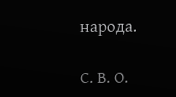народа.

С. В. О.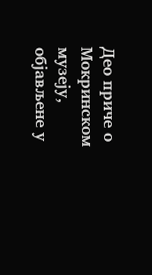Део приче о Мокринском музеју, објављене у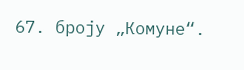67. броју „Комуне“.